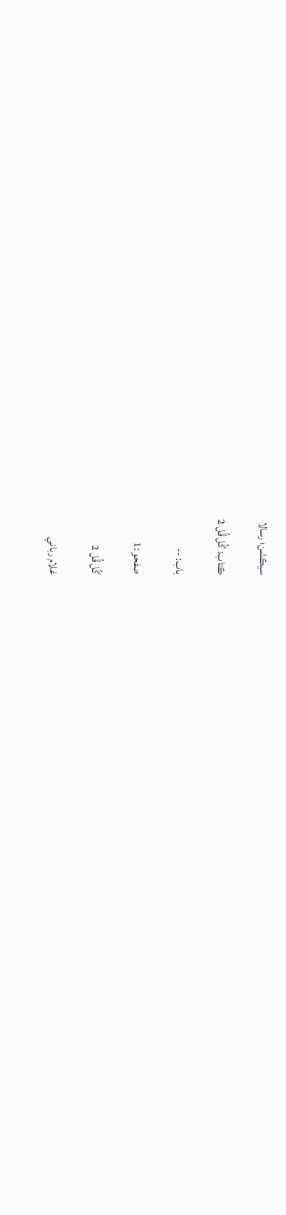سيڪشن؛ رسالا

ڪتاب: گُل ڦُل 2

باب: --

صفحو :1

گُل ڦُل 2

غلام رباني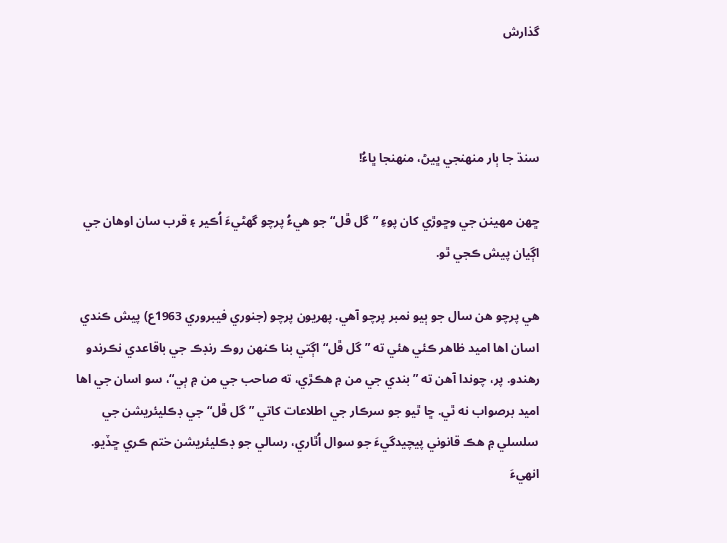گذارش



سنڌ جا ٻار منهنجي ڀيڻ، منهنجا ڀاءُ!

ڇهن مهينن جي وڇوڙي کان پوءِ ”گل ڦل“ جو هيءُ پرچو گهڻيءَ اُڪير ۽ قرب سان اوهان جي اڳيان پيش ڪجي ٿو.

هي پرچو هن سال جو ٻيو نمبر پرچو آهي. پهريون پرچو (جنوري فيبروري 1963ع) پيش ڪندي اسان اها اميد ظاهر ڪئي هئي ته ”گل ڦل“ اڳتي بنا ڪنهن روڪ رنڊڪ جي باقاعدي نڪرندو رهندو. پر، چوندا آهن ته ”بندي جي من ۾ هڪڙي، ته صاحب جي من ۾ ٻي“، سو اسان جي اها اميد برصواب نه ٿي. ڇا ٿيو جو سرڪار جي اطلاعات کاتي ”گل ڦل“ جي ڊڪليئريشن جي سلسلي ۾ هڪ قانوني پيچيدگيءَ جو سوال اُٿاري، رسالي جو ڊڪليئريشن ختم ڪري ڇڏيو. انهيءَ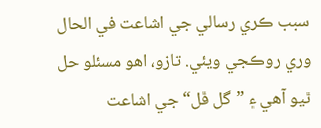سبب ڪري رسالي جي اشاعت في الحال وري روڪجي ويئي. تازو، اهو مسئلو حل ٿيو آهي ۽ ”گل ڦل“ جي اشاعت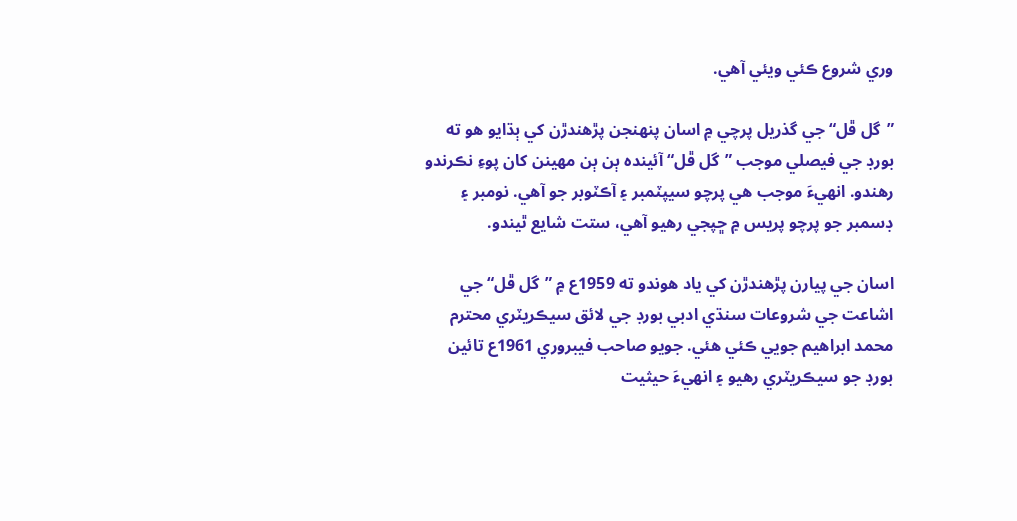وري شروع ڪئي ويئي آهي.

”گل ڦل“ جي گذريل پرچي ۾ اسان پنهنجن پڙهندڙن کي ٻڌايو هو ته بورڊ جي فيصلي موجب ”گل ڦل“ آئينده ٻن ٻن مهينن کان پوءِ نڪرندو رهندو. انهيءَ موجب هي پرچو سيپٽمبر ۽ آڪٽوبر جو آهي. نومبر ۽ ڊسمبر جو پرچو پريس ۾ ڇپجي رهيو آهي، ستت شايع ٿيندو.

اسان جي پيارن پڙهندڙن کي ياد هوندو ته 1959ع ۾ ”گل ڦل“ جي اشاعت جي شروعات سنڌي ادبي بورڊ جي لائق سيڪريٽري محترم محمد ابراهيم جويي ڪئي هئي. جويو صاحب فيبروري 1961ع تائين بورڊ جو سيڪريٽري رهيو ۽ انهيءَ حيثيت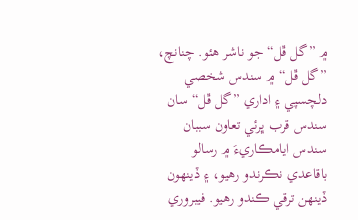۾ ”گل ڦل“ جو ناشر هئو. چنانچ، ”گل ڦل“ ۾ سندس شخصي دلچسپي ۽ اداري ”گل ڦل“ سان سندس قرب ڀرئي تعاون سببان سندس ايامڪاريءَ ۾ رسالو باقاعدي نڪرندو رهيو، ۽ ڏينهون ڏينهن ترقي ڪندو رهيو. فيبروري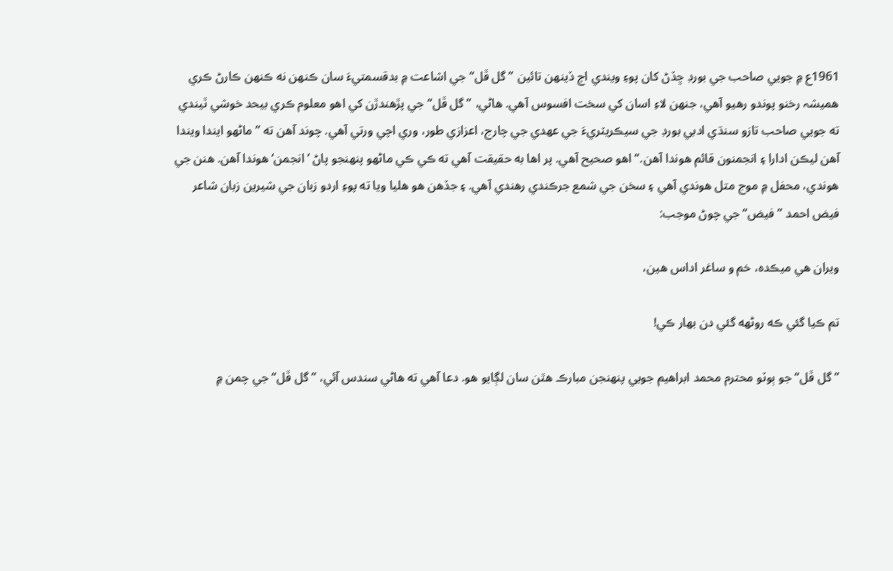1961ع ۾ جويي صاحب جي بورڊ ڇڏڻ کان پوءِ ويندي اڄ ڏينهن تائين ”گل ڦل“ جي اشاعت ۾ بدقسمتيءَ سان ڪنهن نه ڪنهن ڪارڻ ڪري هميشہ رخنو پوندو رهيو آهي، جنهن لاءِ اسان کي سخت افسوس آهي. هاڻي، ”گل ڦل“ جي پڙهندڙن کي اهو معلوم ڪري بيحد خوشي ٿيندي ته جويي صاحب تازو سنڌي ادبي بورڊ جي سيڪريٽريءَ جي عهدي جي چارج، اعزازي طور، وري اچي ورتي آهي. چوند آهن ته ”ماڻهو ايندا ويندا آهن ليڪن ادارا ۽ انجمنون قائم هوندا آهن.“ اهو صحيح آهي. پر اها به حقيقت آهي ته ڪي ڪي ماڻهو پنهنجو پاڻ ’انجمن‘ هوندا آهن. هنن جي هوندي، محفل ۾ موج متل هوندي آهي ۽ سخن جي شمع جرڪندي رهندي آهي. ۽ جڏهن هو هليا ويا ته پوءِ اردو زبان جي شيرين زبان شاعر فيض احمد ”فيض“ جي چوڻ موجب:

ويران هي ميڪده، خم و ساغر اداس هين،

تم ڪيا گئي ڪه روڻهه گئي دن بهار ڪي!

”گل ڦل“ جو ٻوٽو محترم محمد ابراهيم جويي پنهنجن مبارڪ هٿن سان لڳايو هو. دعا آهي ته هاڻي سندس آئي، ”گل ڦل“ جي چمن ۾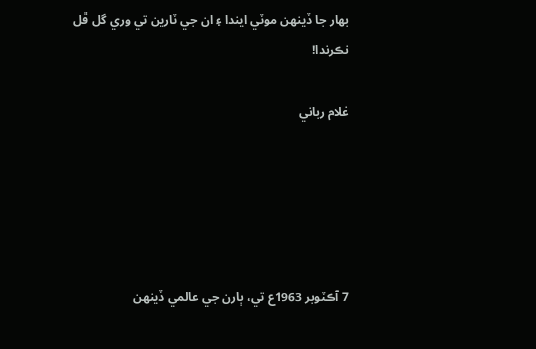بهار جا ڏينهن موٽي ايندا ۽ ان جي ٽارين تي وري گل ڦل نڪرندا!

غلام رباني





7 آڪٽوبر 1963ع تي، ٻارن جي عالمي ڏينهن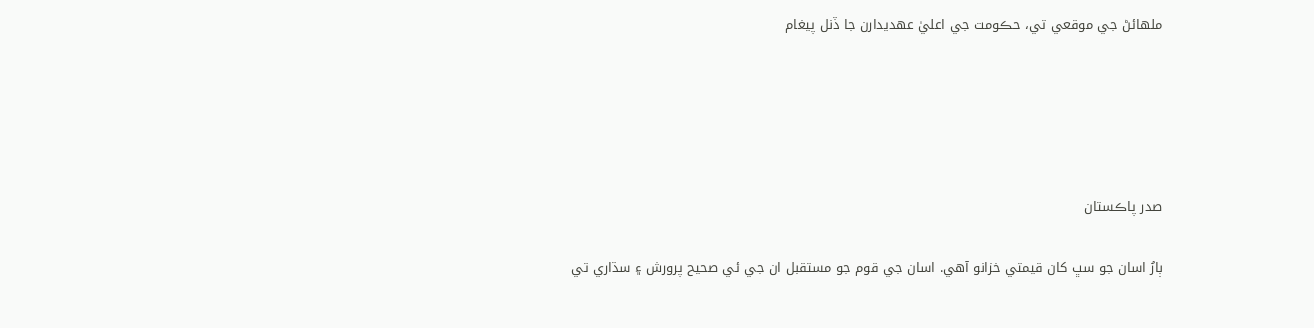ملهائڻ جي موقعي تي، حڪومت جي اعليٰ عهديدارن جا ڏنل پيغام





صدر پاڪستان

ٻارُ اسان جو سڀ کان قيمتي خزانو آهي. اسان جي قوم جو مستقبل ان جي ئي صحيح پرورش ۽ سڌاري تي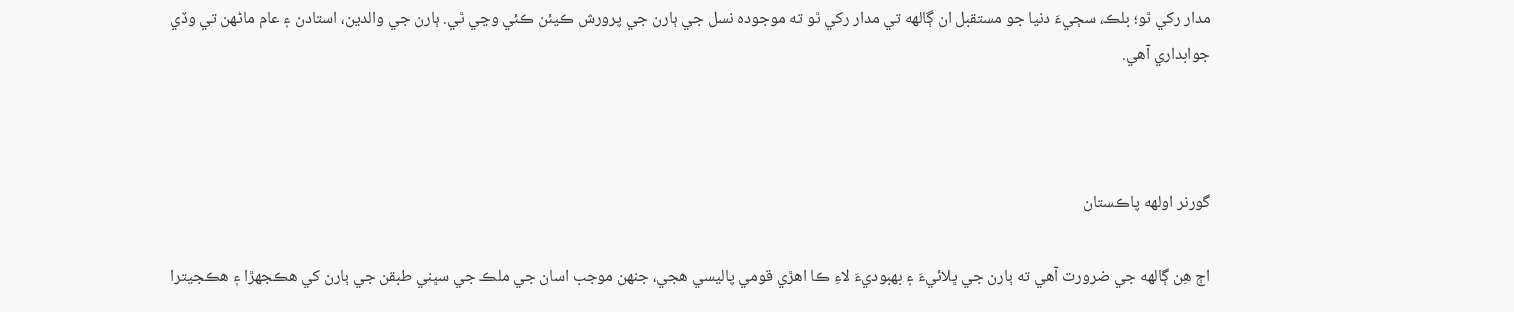مدار رکي ٿو؛ بلڪ، سڄيءَ دنيا جو مستقبل ان ڳالهه تي مدار رکي ٿو ته موجوده نسل جي ٻارن جي پرورش ڪيئن ڪئي وڃي ٿي. ٻارن جي والدين، استادن ۽ عام ماڻهن تي وڏي جوابداري آهي.



گورنر اولهه پاڪستان

اڄ هِن ڳالهه جي ضرورت آهي ته ٻارن جي ڀلائيءَ ۽ بهبوديءَ لاءِ ڪا اهڙي قومي پاليسي هجي، جنهن موجب اسان جي ملڪ جي سڀني طبقن جي ٻارن کي هڪجهڙا ۽ هڪجيترا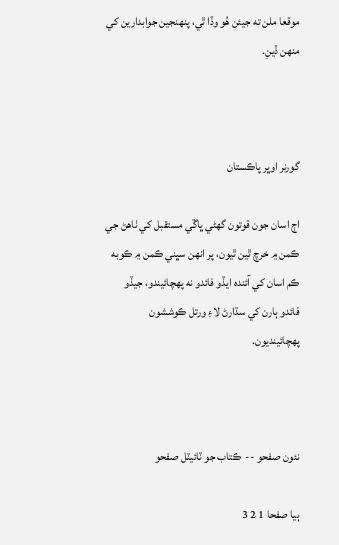موقعا ملن ته جيئن هُو وڏا ٿي، پنهنجين جوابدارين کي منهن ڏينِ.



گورنر اوڀر پاڪستان

اڄ اسان جون قوتون گهڻي ڀاڱي مستقبل کي ٺاهڻ جي ڪمن ۾ خرچ ٿين ٿيون، پر انهن سڀني ڪمن ۾ ڪوبه ڪم اسان کي آئنده ايڏو فائدو نه پهچائيندو، جيڏو فائدو ٻارن کي سڌارڻ لاءِ ورتل ڪوششون پهچائينديون.



نئون صفحو --  ڪتاب جو ٽائيٽل صفحو

ٻيا صفحا 1 2 3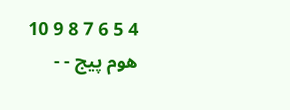4 5 6 7 8 9 10
هوم پيج - -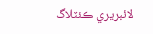لائبريري ڪئٽلاگ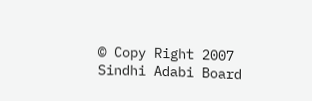© Copy Right 2007
Sindhi Adabi Board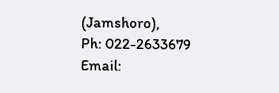(Jamshoro),
Ph: 022-2633679 Email: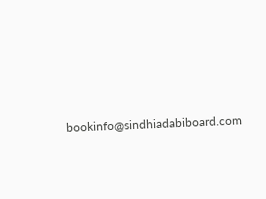bookinfo@sindhiadabiboard.com